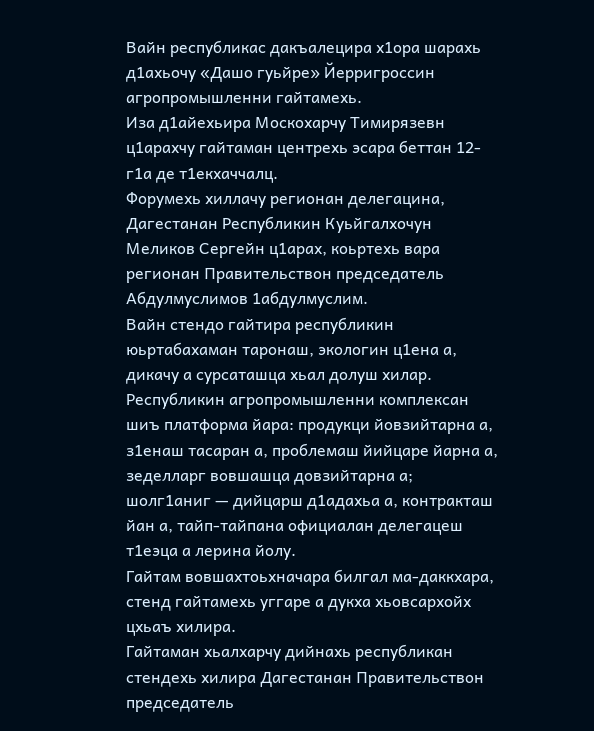Вайн республикас дакъалецира х1ора шарахь д1ахьочу «Дашо гуьйре» Йерригроссин агропромышленни гайтамехь.
Иза д1айехьира Москохарчу Тимирязевн ц1арахчу гайтаман центрехь эсара беттан 12-г1а де т1екхаччалц.
Форумехь хиллачу регионан делегацина, Дагестанан Республикин Куьйгалхочун Меликов Сергейн ц1арах, коьртехь вара регионан Правительствон председатель Абдулмуслимов 1абдулмуслим.
Вайн стендо гайтира республикин юьртабахаман таронаш, экологин ц1ена а, дикачу а сурсаташца хьал долуш хилар. Республикин агропромышленни комплексан шиъ платформа йара: продукци йовзийтарна а, з1енаш тасаран а, проблемаш йийцаре йарна а, зеделларг вовшашца довзийтарна а; шолг1аниг — дийцарш д1адахьа а, контракташ йан а, тайп-тайпана официалан делегацеш т1еэца а лерина йолу.
Гайтам вовшахтоьхначара билгал ма-даккхара, стенд гайтамехь уггаре а дукха хьовсархойх цхьаъ хилира.
Гайтаман хьалхарчу дийнахь республикан стендехь хилира Дагестанан Правительствон председатель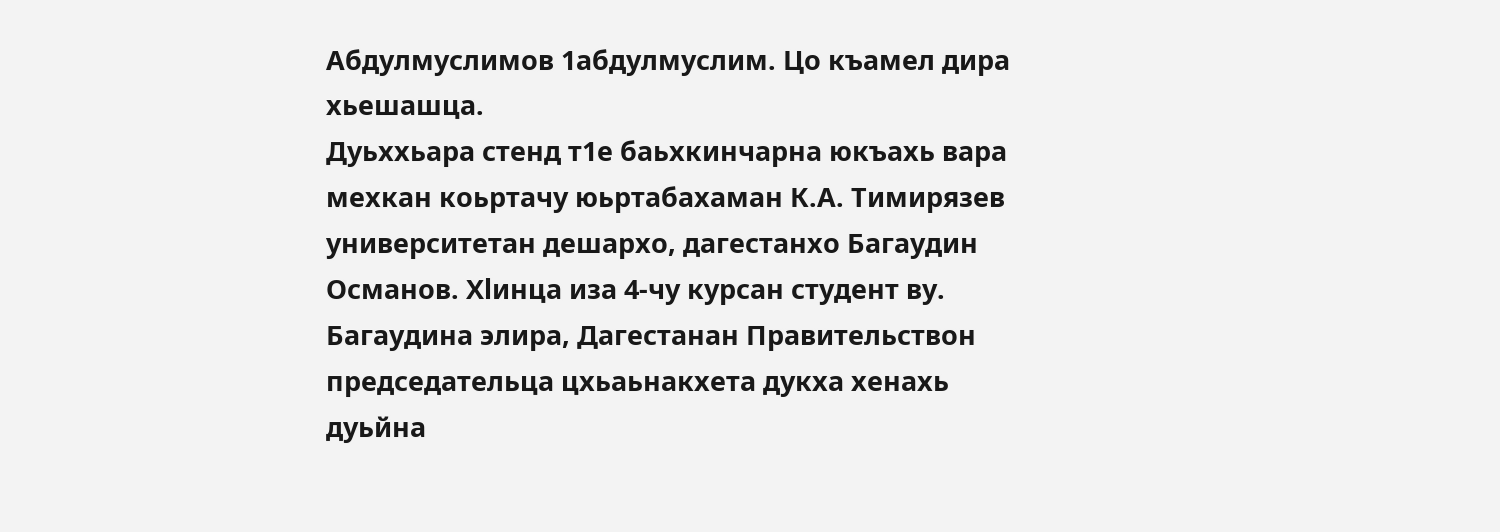Абдулмуслимов 1абдулмуслим. Цо къамел дира хьешашца.
Дуьххьара стенд т1е баьхкинчарна юкъахь вара мехкан коьртачу юьртабахаман К.А. Тимирязев университетан дешархо, дагестанхо Багаудин Османов. Хlинца иза 4-чу курсан студент ву.
Багаудина элира, Дагестанан Правительствон председательца цхьаьнакхета дукха хенахь дуьйна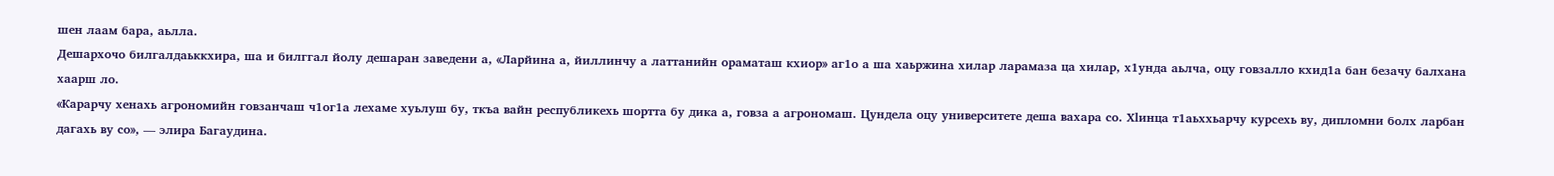шен лаам бара, аьлла.
Дешархочо билгалдаьккхира, ша и билггал йолу дешаран заведени а, «Ларйина а, йиллинчу а латтанийн ораматаш кхиор» аг1о а ша хаьржина хилар ларамаза ца хилар, х1унда аьлча, оцу говзалло кхид1а бан безачу балхана хаарш ло.
«Карарчу хенахь агрономийн говзанчаш ч1ог1а лехаме хуьлуш бу, ткъа вайн республикехь шортта бу дика а, говза а агрономаш. Цундела оцу университете деша вахара со. Хlинца т1аьххьарчу курсехь ву, дипломни болх ларбан дагахь ву со», — элира Багаудина.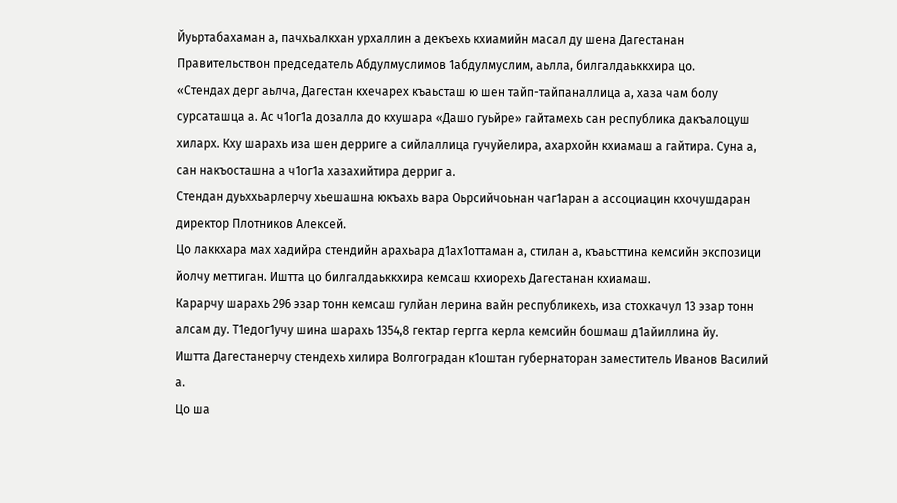Йуьртабахаман а, пачхьалкхан урхаллин а декъехь кхиамийн масал ду шена Дагестанан Правительствон председатель Абдулмуслимов 1абдулмуслим, аьлла, билгалдаьккхира цо.
«Стендах дерг аьлча, Дагестан кхечарех къаьсташ ю шен тайп-тайпаналлица а, хаза чам болу сурсаташца а. Ас ч1ог1а дозалла до кхушара «Дашо гуьйре» гайтамехь сан республика дакъалоцуш хиларх. Кху шарахь иза шен дерриге а сийлаллица гучуйелира, ахархойн кхиамаш а гайтира. Суна а, сан накъосташна а ч1ог1а хазахийтира дерриг а.
Стендан дуьххьарлерчу хьешашна юкъахь вара Оьрсийчоьнан чаг1аран а ассоциацин кхочушдаран директор Плотников Алексей.
Цо лаккхара мах хадийра стендийн арахьара д1ах1оттаман а, стилан а, къаьсттина кемсийн экспозици йолчу меттиган. Иштта цо билгалдаьккхира кемсаш кхиорехь Дагестанан кхиамаш.
Карарчу шарахь 296 эзар тонн кемсаш гулйан лерина вайн республикехь, иза стохкачул 13 эзар тонн алсам ду. Т1едог1учу шина шарахь 1354,8 гектар гергга керла кемсийн бошмаш д1айиллина йу.
Иштта Дагестанерчу стендехь хилира Волгоградан к1оштан губернаторан заместитель Иванов Василий а.
Цо ша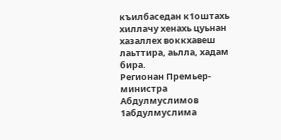къилбаседан к1оштахь хиллачу хенахь цуьнан хазаллех воккхавеш лаьттира, аьлла, хадам бира.
Регионан Премьер-министра Абдулмуслимов 1абдулмуслима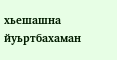хьешашна йуьртбахаман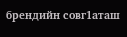брендийн совг1аташ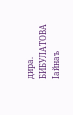дира.
БИБУЛАТОВА Iайнаъ